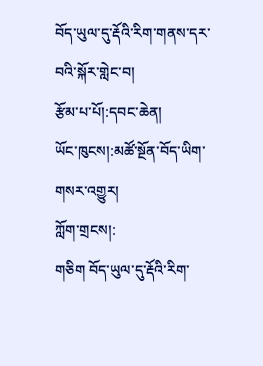བོད་ཡུལ་དུ་རྡོའི་རིག་གནས་དར་བའི་སྐོར་གླེང་བ།
རྩོམ་པ་པོ།:དབང་ཆེན།
ཡོང་ཁུངས།:མཚོ་སྔོན་བོད་ཡིག་གསར་འགྱུར།
ཀློག་གྲངས།:
གཅིག བོད་ཡུལ་དུ་རྡོའི་རིག་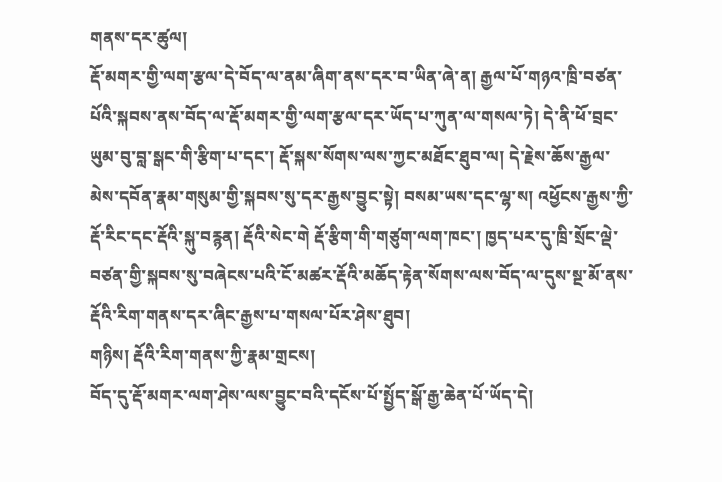གནས་དར་ཚུལ།
རྡོ་མགར་གྱི་ལག་རྩལ་དེ་བོད་ལ་ནམ་ཞིག་ནས་དར་བ་ཡིན་ཞེ་ན། རྒྱལ་པོ་གཉའ་ཁྲི་བཙན་པོའི་སྐབས་ནས་བོད་ལ་རྡོ་མགར་གྱི་ལག་རྩལ་དར་ཡོད་པ་ཀུན་ལ་གསལ་ཏེ། དེ་ནི་ཕོ་བྲང་ཡུམ་བུ་བླ་སྒང་གི་རྩིག་པ་དང་། རྡོ་སྐས་སོགས་ལས་ཀྱང་མཐོང་ཐུབ་ལ། དེ་རྗེས་ཆོས་རྒྱལ་མེས་དབོན་རྣམ་གསུམ་གྱི་སྐབས་སུ་དར་རྒྱས་བྱུང་སྟེ། བསམ་ཡས་དང་ལྷ་ས། འཕྱོངས་རྒྱས་ཀྱི་རྡོ་རིང་དང་རྡོའི་སྐུ་བརྙན། རྡོའི་སེང་གེ རྡོ་རྩིག་གི་གཙུག་ལག་ཁང་། ཁྱད་པར་དུ་ཁྲི་སྲོང་ལྡེ་བཙན་གྱི་སྐབས་སུ་བཞེངས་པའི་ངོ་མཚར་རྡོའི་མཆོད་རྟེན་སོགས་ལས་བོད་ལ་དུས་སྔ་མོ་ནས་རྡོའི་རིག་གནས་དར་ཞིང་རྒྱས་པ་གསལ་པོར་ཤེས་ཐུབ།
གཉིས། རྡོའི་རིག་གནས་ཀྱི་རྣམ་གྲངས།
བོད་དུ་རྡོ་མགར་ལག་ཤེས་ལས་བྱུང་བའི་དངོས་པོ་སྤྱོད་སྒོ་རྒྱ་ཆེན་པོ་ཡོད་དེ།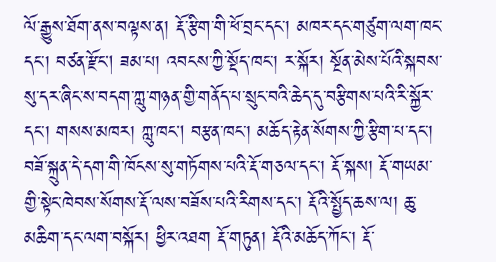ལོ་རྒྱུས་ཐོག་ནས་བལྟས་ན། རྡོ་རྩིག་གི་ཕོ་བྲང་དང་། མཁར་དང་གཙུག་ལག་ཁང་དང་། བཙན་རྫོང། ཟམ་པ། འབངས་ཀྱི་སྡོད་ཁང་། ར་སྐོར། སྔོན་མེས་པོའི་སྐབས་སུ་དར་ཞིང་ས་བདག་ཀླུ་གཉན་གྱི་གནོད་པ་སྲུང་བའི་ཆེད་དུ་བརྩིགས་པའི་རི་སྐྱོར་དང་། གསས་མཁར། ཀླུ་ཁང། བརྩན་ཁང་། མཆོད་རྟེན་སོགས་ཀྱི་རྩིག་པ་དང་། བཟོ་སྐྲུན་དེ་དག་གི་ཁོངས་སུ་གཏོགས་པའི་རྡོ་གཅལ་དང་། རྡོ་སྐས། རྡོ་གཡམ་གྱི་སྟེང་ཁེབས་སོགས་རྡོ་ལས་བཟོས་པའི་རིགས་དང་། རྡོའི་སྤྱོད་ཆས་ལ། ཆུ་མཆིག་དང་ལག་བསྐོར། ཕྱིར་འཐག རྡོ་གཏུན། རྡོའི་མཆོད་ཀོང་། རྡོ་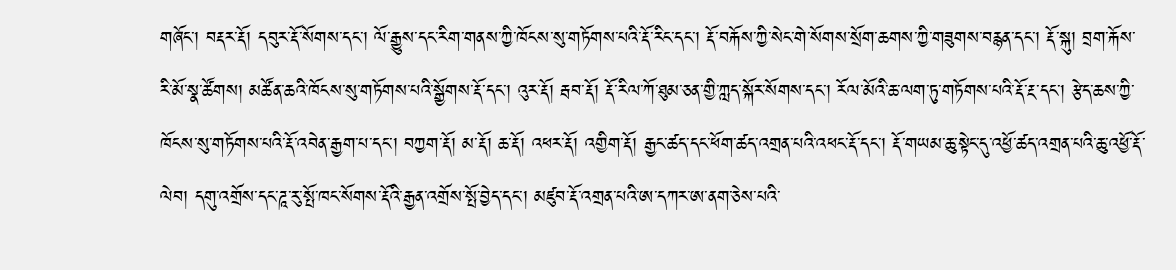གཞོང་། བརྡར་རྡོ། དབུར་རྡོ་སོགས་དང་། ལོ་རྒྱུས་དང་རིག་གནས་ཀྱི་ཁོངས་སུ་གཏོགས་པའི་རྡོ་རིང་དང་། རྡོ་བརྐོས་ཀྱི་སེང་གེ་སོགས་སྲོག་ཆགས་ཀྱི་གཟུགས་བརྙན་དང་། རྡོ་སྐུ། བྲག་རྐོས་རི་མོ་སྣ་ཚོགས། མཚོན་ཆའི་ཁོངས་སུ་གཏོགས་པའི་སྒྱོགས་རྡོ་དང་། འུར་རྡོ། རྦབ་རྡོ། རྡོ་རིལ་ཀོ་ཐུམ་ཅན་གྱི་ཀླད་སྐོར་སོགས་དང་། རོལ་མོའི་ཆ་ལག་ཏུ་གཏོགས་པའི་རྡོ་རྔ་དང་། རྩེད་ཆས་ཀྱི་ཁོངས་སུ་གཏོགས་པའི་རྡོ་འབེན་རྒྱག་པ་དང་། བཀྱག་རྡོ། མ་རྡོ། ཆ་རྡོ། འཕར་རྡོ། འགྱིག་རྡོ། རྒྱང་ཚད་དང་ཕོག་ཚད་འགྲན་པའི་འཕང་རྡོ་དང་། རྡོ་གཡམ་ཆུ་སྟེང་དུ་འཕྱོ་ཚད་འགྲན་པའི་ཆུ་འཕྱོ་རྡོ་ལེབ། དགུ་འགྲོས་དང་ཌཱ་རུ་སྤོ་ཁང་སོགས་རྡོའི་རྒྱན་འགྲོས་སྤོ་བྱེད་དང་། མཛུབ་རྡོ་འགྲན་པའི་ཨ་དཀར་ཨ་ནག་ཅེས་པའི་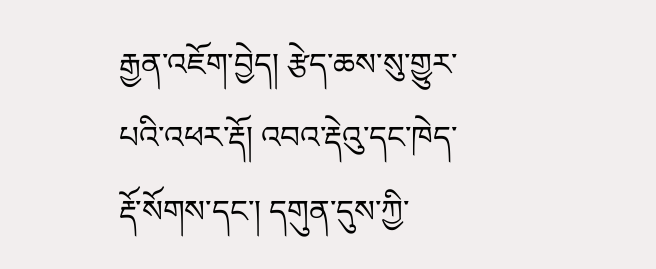རྒྱན་འཇོག་བྱེད། རྩེད་ཆས་སུ་གྱུར་པའི་འཕར་རྡོ། འབའ་རྡེའུ་དང་ཁེད་རྡོ་སོགས་དང་། དགུན་དུས་ཀྱི་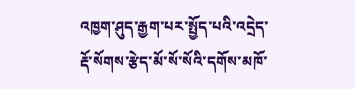འཁྱག་ཤུད་རྒྱག་པར་སྤྱོད་པའི་འདྲེད་རྡོ་སོགས་རྩེད་མོ་སོ་སོའི་དགོས་མཁོ་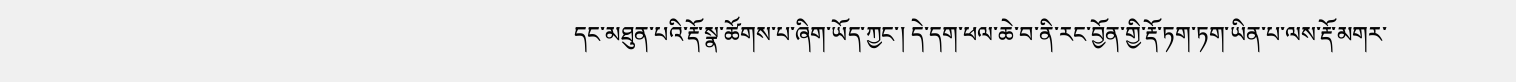དང་མཐུན་པའི་རྡོ་སྣ་ཚོགས་པ་ཞིག་ཡོད་ཀྱང་། དེ་དག་ཕལ་ཆེ་བ་ནི་རང་བྱོན་གྱི་རྡོ་ཏག་ཏག་ཡིན་པ་ལས་རྡོ་མགར་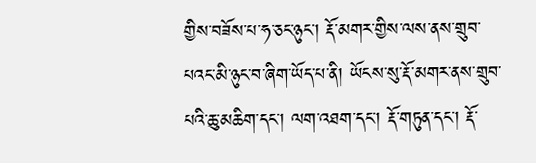གྱིས་བཟོས་པ་ཧ་ཅང་ཉུང་། རྡོ་མགར་གྱིས་ལས་ནས་གྲུབ་པའང་མི་ཉུང་བ་ཞིག་ཡོད་པ་ནི། ཡོངས་སུ་རྡོ་མགར་ནས་གྲུབ་པའི་ཆུ་མཆིག་དང་། ལག་འཐག་དང་། རྡོ་གཏུན་དང་། རྡོ་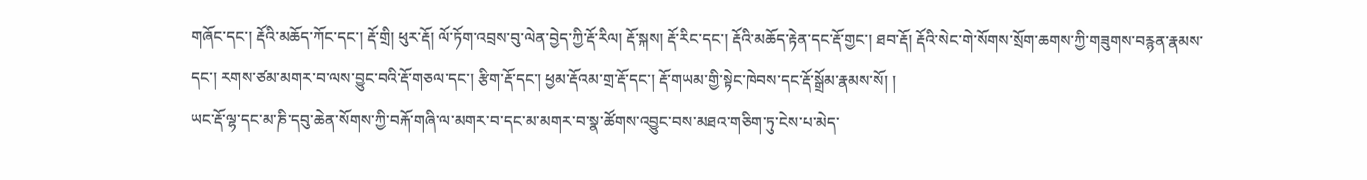གཞོང་དང་། རྡོའི་མཆོད་ཀོང་དང་། རྡོ་གྲི། ཕུར་རྡོ། ལོ་ཏོག་འབྲས་བུ་ལེན་བྱེད་ཀྱི་རྡོ་རིལ། རྡོ་སྐས། རྡོ་རིང་དང་། རྡོའི་མཆོད་རྟེན་དང་རྡོ་གྱང་། ཐབ་རྡོ། རྡོའི་སེང་གེ་སོགས་སྲོག་ཆགས་ཀྱི་གཟུགས་བརྙན་རྣམས་དང་། རགས་ཙམ་མགར་བ་ལས་བྱུང་བའི་རྡོ་གཅལ་དང་། རྩིག་རྡོ་དང་། ཕྱམ་རྡོའམ་གྲ་རྡོ་དང་། རྡོ་གཡམ་གྱི་སྟེང་ཁེབས་དང་རྡོ་སྒྲོམ་རྣམས་སོ། །
ཡང་རྡོ་ལྷ་དང་མ་ཎི་དབུ་ཆེན་སོགས་ཀྱི་བརྐོ་གཞི་ལ་མགར་བ་དང་མ་མགར་བ་སྣ་ཚོགས་འབྱུང་བས་མཐའ་གཅིག་ཏུ་ངེས་པ་མེད་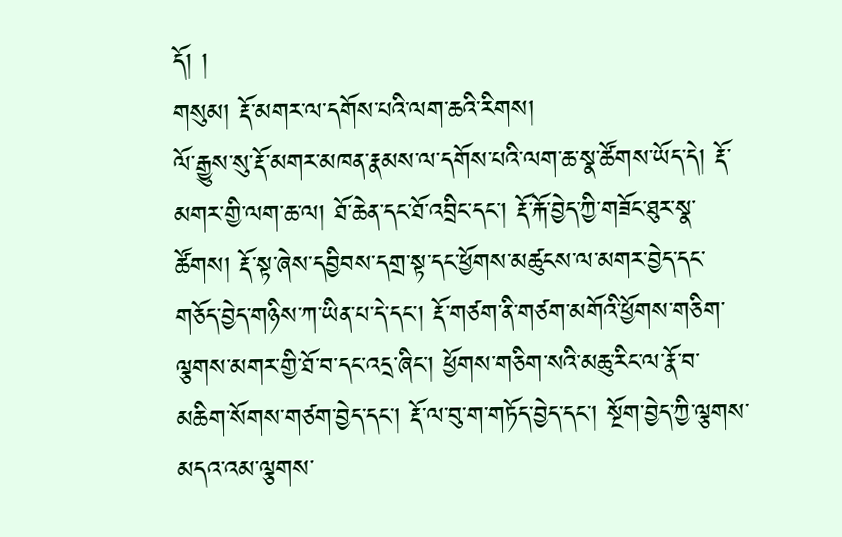དོ། །
གསུམ། རྡོ་མགར་ལ་དགོས་པའི་ལག་ཆའི་རིགས།
ལོ་རྒྱུས་སུ་རྡོ་མགར་མཁན་རྣམས་ལ་དགོས་པའི་ལག་ཆ་སྣ་ཚོགས་ཡོད་དེ། རྡོ་མགར་གྱི་ལག་ཆ་ལ། ཐོ་ཆེན་དང་ཐོ་འབྲིང་དང་། རྡོ་རྐོ་བྱེད་ཀྱི་གཟོང་ཐུར་སྣ་ཚོགས། རྡོ་སྟ་ཞེས་དབྱིབས་དགྲ་སྟ་དང་ཕྱོགས་མཚུངས་ལ་མགར་བྱེད་དང་གཅོད་བྱེད་གཉིས་ཀ་ཡིན་པ་དེ་དང་། རྡོ་གཙག་ནི་གཙག་མགོའི་ཕྱོགས་གཅིག་ལྕགས་མགར་གྱི་ཐོ་བ་དང་འདྲ་ཞིང་། ཕྱོགས་གཅིག་སའི་མཆུ་རིང་ལ་རྣོ་བ་མཆིག་སོགས་གཙག་བྱེད་དང་། རྡོ་ལ་བུ་ག་གཏོད་བྱེད་དང་། སྔོག་བྱེད་ཀྱི་ལྕགས་མདའ་འམ་ལྕགས་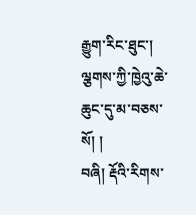རྒྱུག་རིང་ཐུང་། ལྕགས་ཀྱི་ཁྱེའུ་ཆེ་ཆུང་དུ་མ་བཅས་སོ། །
བཞི། རྡོའི་རིགས་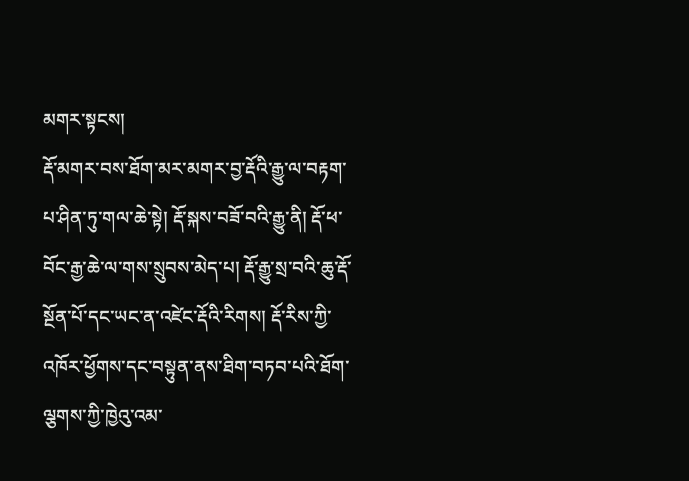མགར་སྟངས།
རྡོ་མགར་བས་ཐོག་མར་མགར་བྱ་རྡོའི་རྒྱུ་ལ་བརྟག་པ་ཤིན་ཏུ་གལ་ཆེ་སྟེ། རྡོ་སྐས་བཟོ་བའི་རྒྱུ་ནི། རྡོ་ཕ་བོང་རྒྱ་ཆེ་ལ་གས་སྲུབས་མེད་པ། རྡོ་རྒྱུ་སྲ་བའི་ཆུ་རྡོ་སྔོན་པོ་དང་ཡང་ན་འཛེང་རྡོའི་རིགས། རྡོ་རིས་ཀྱི་འཁོར་ཕྱོགས་དང་བསྟུན་ནས་ཐིག་བཏབ་པའི་ཐོག་ལྕགས་ཀྱི་ཁྱེའུ་འམ་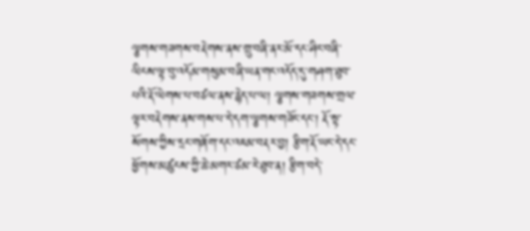ལྕགས་གཟགས་བརྡེགས་ནས་གྲུ་བཞི་ནར་མོ་དང་ཤིང་བཞི་ལིངས་ལྟ་བུ་འདོམ་གསུམ་བཞི་ཡན་གང་འདོད་དུ་གཤག་ཐུབ་པའི་རྡོ་ལེགས་པ་བཙལ་ནས་རྙེད་པ་ལ། ལྕགས་གཟགས་གྲལ་ལྟར་བརྡེགས་ནས་གས་པ་དེ་དག་ལྕགས་གཟོང་དང་། རྡོ་སྟ་སོགས་ཀྱིས་དྲང་གཞོག་དང་འཇམ་བརྡར་བྱ། རྩིག་རྡོ་ཡང་དེ་དང་ཕྱོགས་མཚུངས་ཀྱི་ཆེ་མགར་ཙམ་རེ་ཐུབ་ན། རྩིག་བདེ་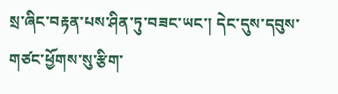སྲ་ཞིང་བརྟན་པས་ཤིན་ཏུ་བཟང་ཡང་། དེང་དུས་དབུས་གཙང་ཕྱོགས་སུ་རྩིག་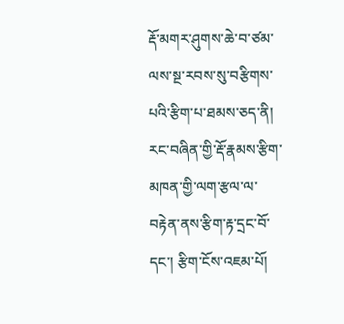རྡོ་མགར་ཤུགས་ཆེ་བ་ཙམ་ལས་སྔ་རབས་སུ་བརྩིགས་པའི་རྩིག་པ་ཐམས་ཅད་ནི། རང་བཞིན་གྱི་རྡོ་རྣམས་རྩིག་མཁན་གྱི་ལག་རྩལ་ལ་བརྟེན་ནས་རྩིག་རྟ་དྲང་བོ་དང་། རྩིག་ངོས་འཇམ་པོ།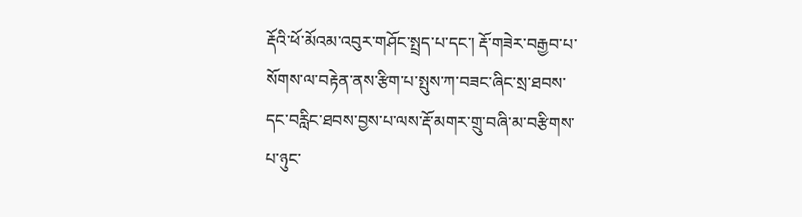རྡོའི་ཕོ་མོའམ་འབུར་གཤོང་སྤྲད་པ་དང་། རྡོ་གཟེར་བརྒྱབ་པ་སོགས་ལ་བརྟེན་ནས་རྩིག་པ་སྤུས་ཀ་བཟང་ཞིང་སྲ་ཐབས་དང་བརླིང་ཐབས་བྱས་པ་ལས་རྡོ་མགར་གྲུ་བཞི་མ་བརྩིགས་པ་ཉུང་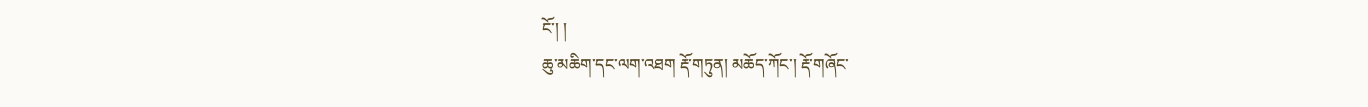ངོ་། །
ཆུ་མཆིག་དང་ལག་འཐག རྡོ་གཏུན། མཆོད་ཀོང་། རྡོ་གཞོང་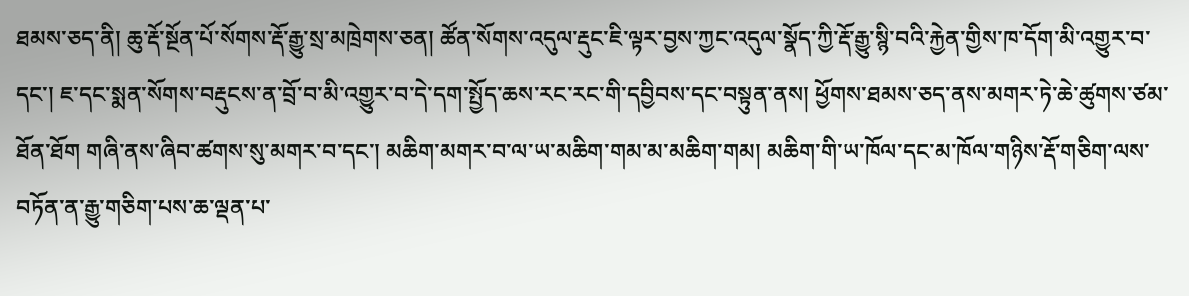ཐམས་ཅད་ནི། ཆུ་རྡོ་སྔོན་པོ་སོགས་རྡོ་རྒྱུ་སྲ་མཁྲེགས་ཅན། ཚོན་སོགས་འདུལ་རྡུང་ཇི་ལྟར་བྱས་ཀྱང་འདུལ་སྣོད་ཀྱི་རྡོ་རྒྱུ་སྙི་བའི་རྐྱེན་གྱིས་ཁ་དོག་མི་འགྱུར་བ་དང་། ཇ་དང་སྨན་སོགས་བརྡུངས་ན་བྲོ་བ་མི་འགྱུར་བ་དེ་དག་སྤྱོད་ཆས་རང་རང་གི་དབྱིབས་དང་བསྟུན་ནས། ཕྱོགས་ཐམས་ཅད་ནས་མགར་ཏེ་ཆེ་ཚུགས་ཙམ་ཐོན་ཐོག གཞི་ནས་ཞིབ་ཚགས་སུ་མགར་བ་དང་། མཆིག་མགར་བ་ལ་ཡ་མཆིག་གམ་མ་མཆིག་གམ། མཆིག་གི་ཡ་ཁོལ་དང་མ་ཁོལ་གཉིས་རྡོ་གཅིག་ལས་བཏོན་ན་རྒྱུ་གཅིག་པས་ཆ་ལྡན་པ་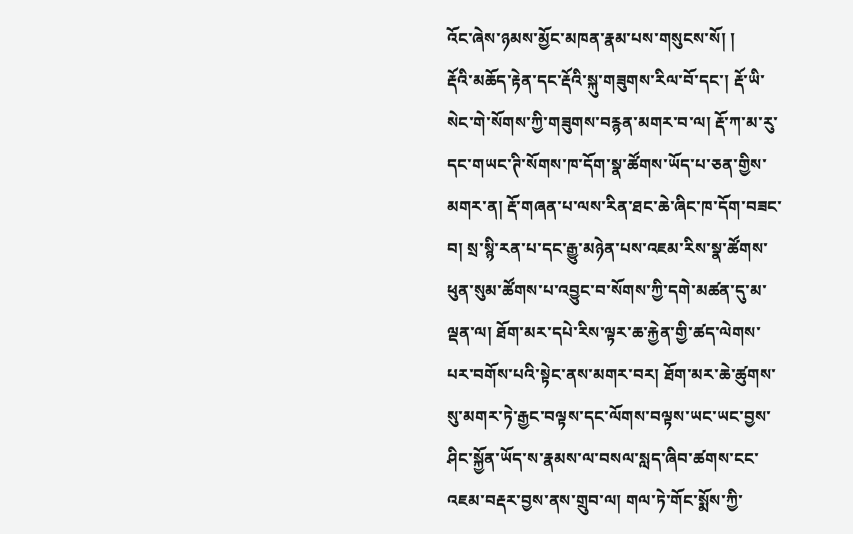འོང་ཞེས་ཉམས་མྱོང་མཁན་རྣམ་པས་གསུངས་སོ། །
རྡོའི་མཆོད་རྟེན་དང་རྡོའི་སྐུ་གཟུགས་རིལ་བོ་དང་། རྡོ་ཡི་སེང་གེ་སོགས་ཀྱི་གཟུགས་བརྙན་མགར་བ་ལ། རྡོ་ཀ་མ་རུ་དང་གཡང་ཊི་སོགས་ཁ་དོག་སྣ་ཚོགས་ཡོད་པ་ཅན་གྱིས་མགར་ན། རྡོ་གཞན་པ་ལས་རིན་ཐང་ཆེ་ཞིང་ཁ་དོག་བཟང་བ། སྲ་སྙི་རན་པ་དང་རྒྱུ་མཉེན་པས་འཇམ་རིས་སྣ་ཚོགས་ཕུན་སུམ་ཚོགས་པ་འབྱུང་བ་སོགས་ཀྱི་དགེ་མཚན་དུ་མ་ལྡན་ལ། ཐོག་མར་དཔེ་རིས་ལྟར་ཆ་རྐྱེན་གྱི་ཚད་ལེགས་པར་བགོས་པའི་སྟེང་ནས་མགར་བར། ཐོག་མར་ཆེ་ཚུགས་སུ་མགར་ཏེ་རྒྱང་བལྟས་དང་ལོགས་བལྟས་ཡང་ཡང་བྱས་ཤིང་སྐྱོན་ཡོད་ས་རྣམས་ལ་བསལ་སླད་ཞིབ་ཚགས་ངང་འཇམ་བརྡར་བྱས་ནས་གྲུབ་ལ། གལ་ཏེ་གོང་སྨོས་ཀྱི་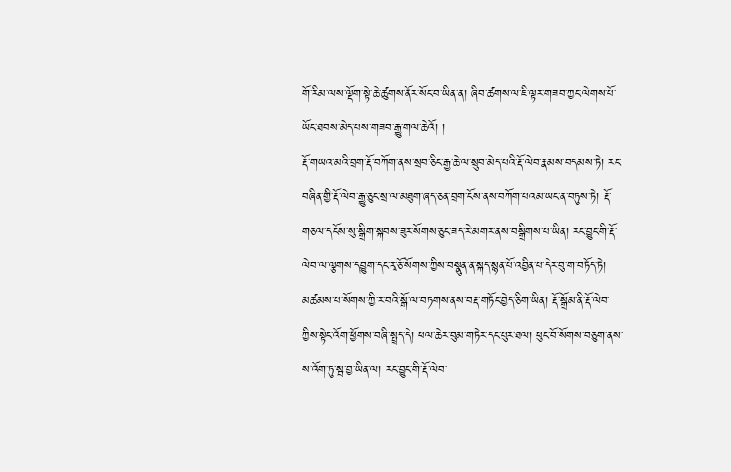གོ་རིམ་ལས་ལྡོག་སྟེ་ཆེ་ཚུགས་ནོར་སོང་བ་ཡིན་ན། ཞིབ་ཚགས་ལ་ཇི་ལྟར་གཟབ་ཀྱང་ལེགས་པོ་ཡོང་ཐབས་མེད་པས་གཟབ་རྒྱུ་གལ་ཆེའོ། །
རྡོ་གཡའ་མའི་བྲག་རྡོ་བཀོག་ནས་སྲབ་ཅིང་རྒྱ་ཆེ་ལ་སྲུབ་མེད་པའི་རྡོ་ལེབ་རྣམས་བདམས་ཏེ། རང་བཞིན་གྱི་རྡོ་ལེབ་རྒྱུ་ཅུང་སྲ་ལ་མཐུག་ཞད་ཅན་བྲག་ངོས་ནས་བཀོག་པའམ་ཡང་ན་བཏུས་ཏེ། རྡོ་གཅལ་དངོས་སུ་སྒྲིག་སྐབས་ཟུར་སོགས་ཅུང་ཟད་རེ་མགར་ནས་བསྒྲིགས་པ་ཡིན། རང་བྱུང་གི་རྡོ་ལེབ་ལ་ལྕགས་དབྱུག་དང་རྭ་ཅོ་སོགས་ཀྱིས་བསྣུན་ན་སྐད་སྙན་པོ་འབྱིན་པ་དེར་བུ་ག་བཏོད་ཏེ། མཚམས་པ་སོགས་ཀྱི་ར་བའི་སྒོ་ལ་བཏགས་ནས་བརྡ་གཏོང་བྱེད་ཅིག་ཡིན། རྡོ་སྒྲོམ་ནི་རྡོ་ལེབ་ཀྱིས་སྟེང་འོག་ཕྱོགས་བཞི་སྤྲད་དེ། ཕལ་ཆེར་བུམ་གཏེར་དང་པུར་ཐལ། ཕུང་བོ་སོགས་བཅུག་ནས་ས་འོག་ཏུ་སྦ་བྱ་ཡིན་ལ། རང་བྱུང་གི་རྡོ་ལེབ་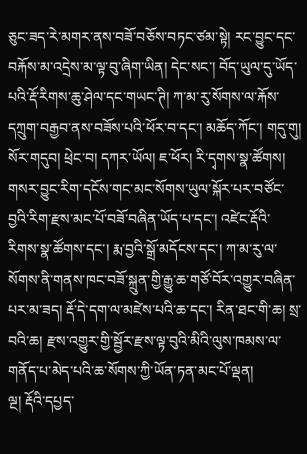ཅུང་ཟད་རེ་མགར་ནས་བཟོ་བཅོས་བཏང་ཙམ་སྟེ། རང་བྱུང་དང་བརྐོས་མ་འདྲེས་མ་ལྟ་བུ་ཞིག་ཡིན། དེང་སང་། བོད་ཡུལ་དུ་ཡོད་པའི་རྡོ་རིགས་ཆུ་ཤེལ་དང་གཡང་ཊི། ཀ་མ་རུ་སོགས་ལ་རྐོས་དཀྲུག་བརྒྱབ་ནས་བཟོས་པའི་ཕོར་བ་དང་། མཆོད་ཀོང་། གདུ་གུ། སོར་གདུབ། ཕྲེང་བ། དཀར་ཡོལ། ཇ་ཕོར། རི་དྭགས་སྣ་ཚོགས། གསར་བྱུང་རིག་དངོས་གང་མང་སོགས་ཡུལ་སྐོར་པར་བཙོང་བྱའི་རིག་རྫས་མང་པོ་བཟོ་བཞིན་ཡོད་པ་དང་། འཛེང་རྡོའི་རིགས་སྣ་ཚོགས་དང་། རྨ་བྱའི་སྒྲོ་མདོངས་དང་། ཀ་མ་རུ་ལ་སོགས་ནི་གནས་ཁང་བཟོ་སྐྲུན་གྱི་རྒྱུ་ཆ་གཙོ་བོར་འགྱུར་བཞིན་པར་མ་ཟད། རྡོ་དེ་དག་ལ་མཛེས་པའི་ཆ་དང་། རིན་ཐང་གི་ཆ། སྲ་བའི་ཆ། རྫས་འགྱུར་གྱི་སྦྱོར་རྫས་ལྟ་བུའི་མིའི་ལུས་ཁམས་ལ་གནོད་པ་མེད་པའི་ཆ་སོགས་ཀྱི་ཡོན་ཏན་མང་པོ་ལྡན།
ལྔ། རྡོའི་དཔྱད་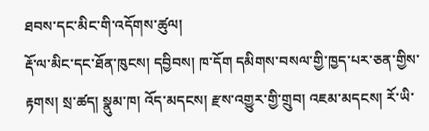ཐབས་དང་མིང་གི་འདོགས་ཚུལ།
རྡོ་ལ་མིང་དང་ཐོན་ཁུངས། དབྱིབས། ཁ་དོག དམིགས་བསལ་གྱི་ཁྱད་པར་ཅན་གྱིས་རྟགས། སྲ་ཚད། སྣུམ་ཁ། འོད་མདངས། རྫས་འགྱུར་གྱི་གྲུབ། འཇམ་མདངས། རོ་ཡི་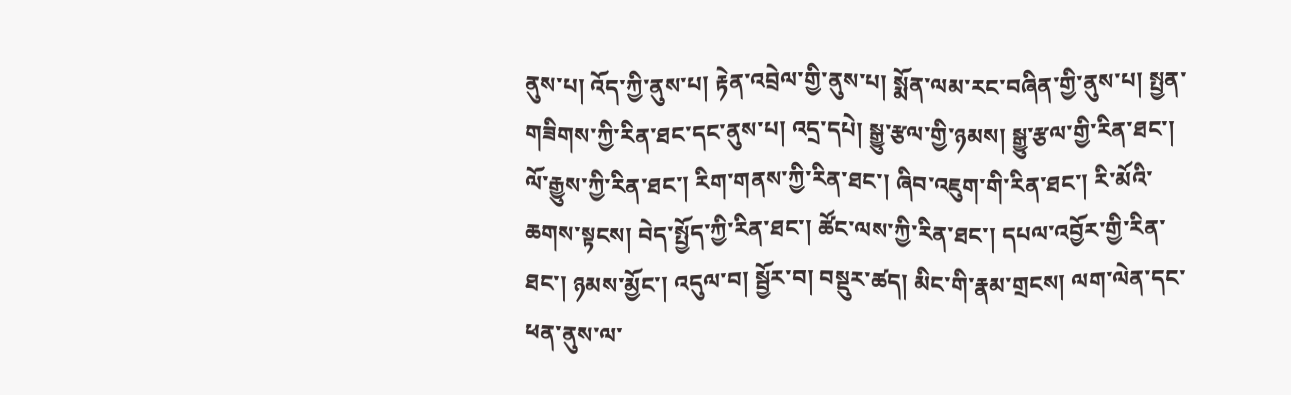ནུས་པ། འོད་ཀྱི་ནུས་པ། རྟེན་འབྲེལ་གྱི་ནུས་པ། སྨོན་ལམ་རང་བཞིན་གྱི་ནུས་པ། སྤྱན་གཟིགས་ཀྱི་རིན་ཐང་དང་ནུས་པ། འདྲ་དཔེ། སྒྱུ་རྩལ་གྱི་ཉམས། སྒྱུ་རྩལ་གྱི་རིན་ཐང་། ལོ་རྒྱུས་ཀྱི་རིན་ཐང་། རིག་གནས་ཀྱི་རིན་ཐང་། ཞིབ་འཇུག་གི་རིན་ཐང་། རི་མོའི་ཆགས་སྟངས། བེད་སྤྱོད་ཀྱི་རིན་ཐང་། ཚོང་ལས་ཀྱི་རིན་ཐང་། དཔལ་འབྱོར་གྱི་རིན་ཐང་། ཉམས་མྱོང་། འདུལ་བ། སྦྱོར་བ། བསྡུར་ཚད། མིང་གི་རྣམ་གྲངས། ལག་ལེན་དང་ཕན་ནུས་ལ་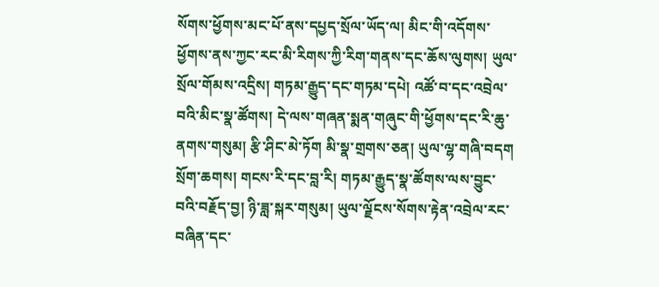སོགས་ཕྱོགས་མང་པོ་ནས་དཔྱད་སྲོལ་ཡོད་ལ། མིང་གི་འདོགས་ཕྱོགས་ནས་ཀྱང་རང་མི་རིགས་ཀྱི་རིག་གནས་དང་ཆོས་ལུགས། ཡུལ་སྲོལ་གོམས་འདྲིས། གཏམ་རྒྱུད་དང་གཏམ་དཔེ། འཚོ་བ་དང་འབྲེལ་བའི་མིང་སྣ་ཚོགས། དེ་ལས་གཞན་སྨན་གཞུང་གི་ཕྱོགས་དང་རི་ཆུ་ནགས་གསུམ། རྩི་ཤིང་མེ་ཏོག མི་སྣ་གྲགས་ཅན། ཡུལ་ལྷ་གཞི་བདག སྲོག་ཆགས། གངས་རི་དང་བླ་རི། གཏམ་རྒྱུད་སྣ་ཚོགས་ལས་བྱུང་བའི་བརྗོད་བྱ། ཉི་ཟླ་སྐར་གསུམ། ཡུལ་ལྗོངས་སོགས་རྟེན་འབྲེལ་རང་བཞིན་དང་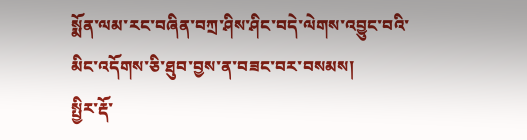སྨོན་ལམ་རང་བཞིན་བཀྲ་ཤིས་ཤིང་བདེ་ལེགས་འབྱུང་བའི་མིང་འདོགས་ཅི་ཐུབ་བྱས་ན་བཟང་བར་བསམས།
སྤྱིར་རྡོ་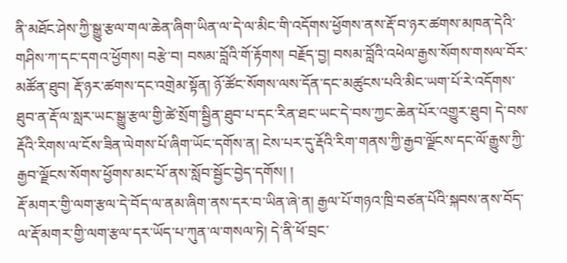ནི་མཐོང་ཤེས་ཀྱི་སྒྱུ་རྩལ་གལ་ཆེན་ཞིག་ཡིན་ལ་དེ་ལ་མིང་གི་འདོགས་ཕྱོགས་ནས་རྡོ་བ་ཉར་ཚགས་མཁན་དེའི་གཤིས་ཀ་དང་དགའ་ཕྱོགས། བརྩེ་བ། བསམ་བློའི་གོ་རྟོགས། བརྗོད་བྱ། བསམ་བློའི་འཕེལ་རྒྱས་སོགས་གསལ་བོར་མཚོན་ཐུབ། རྡོ་ཉར་ཚགས་དང་འགྲེམ་སྟོན། ཉོ་ཚོང་སོགས་ལས་དོན་དང་མཚུངས་པའི་མིང་ཡག་པོ་རེ་འདོགས་ཐུབ་ན་རྡོ་ལ་སླར་ཡང་སྒྱུ་རྩལ་གྱི་ཚེ་སྲོག་སྦྱིན་ཐུབ་པ་དང་རིན་ཐང་ཡང་དེ་བས་ཀྱང་ཆེན་པོར་འགྱུར་ཐུབ། དེ་བས་རྡོའི་རིགས་ལ་ངོས་ཟིན་ལེགས་པོ་ཞིག་ཡོང་དགོས་ན། ངེས་པར་དུ་རྡོའི་རིག་གནས་ཀྱི་རྒྱབ་ལྗོངས་དང་ལོ་རྒྱུས་ཀྱི་རྒྱབ་ལྗོངས་སོགས་ཕྱོགས་མང་པོ་ནས་སློབ་སྦྱོང་བྱེད་དགོས། །
རྡོ་མགར་གྱི་ལག་རྩལ་དེ་བོད་ལ་ནམ་ཞིག་ནས་དར་བ་ཡིན་ཞེ་ན། རྒྱལ་པོ་གཉའ་ཁྲི་བཙན་པོའི་སྐབས་ནས་བོད་ལ་རྡོ་མགར་གྱི་ལག་རྩལ་དར་ཡོད་པ་ཀུན་ལ་གསལ་ཏེ། དེ་ནི་ཕོ་བྲང་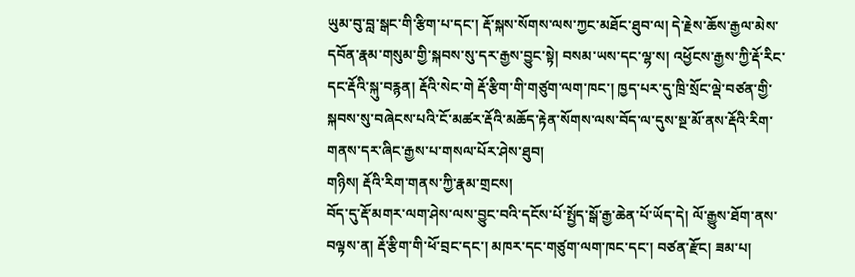ཡུམ་བུ་བླ་སྒང་གི་རྩིག་པ་དང་། རྡོ་སྐས་སོགས་ལས་ཀྱང་མཐོང་ཐུབ་ལ། དེ་རྗེས་ཆོས་རྒྱལ་མེས་དབོན་རྣམ་གསུམ་གྱི་སྐབས་སུ་དར་རྒྱས་བྱུང་སྟེ། བསམ་ཡས་དང་ལྷ་ས། འཕྱོངས་རྒྱས་ཀྱི་རྡོ་རིང་དང་རྡོའི་སྐུ་བརྙན། རྡོའི་སེང་གེ རྡོ་རྩིག་གི་གཙུག་ལག་ཁང་། ཁྱད་པར་དུ་ཁྲི་སྲོང་ལྡེ་བཙན་གྱི་སྐབས་སུ་བཞེངས་པའི་ངོ་མཚར་རྡོའི་མཆོད་རྟེན་སོགས་ལས་བོད་ལ་དུས་སྔ་མོ་ནས་རྡོའི་རིག་གནས་དར་ཞིང་རྒྱས་པ་གསལ་པོར་ཤེས་ཐུབ།
གཉིས། རྡོའི་རིག་གནས་ཀྱི་རྣམ་གྲངས།
བོད་དུ་རྡོ་མགར་ལག་ཤེས་ལས་བྱུང་བའི་དངོས་པོ་སྤྱོད་སྒོ་རྒྱ་ཆེན་པོ་ཡོད་དེ། ལོ་རྒྱུས་ཐོག་ནས་བལྟས་ན། རྡོ་རྩིག་གི་ཕོ་བྲང་དང་། མཁར་དང་གཙུག་ལག་ཁང་དང་། བཙན་རྫོང། ཟམ་པ།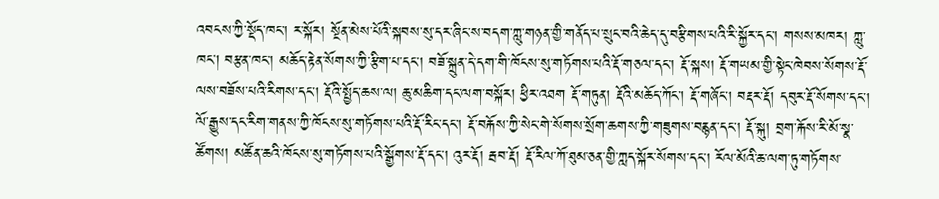འབངས་ཀྱི་སྡོད་ཁང་། ར་སྐོར། སྔོན་མེས་པོའི་སྐབས་སུ་དར་ཞིང་ས་བདག་ཀླུ་གཉན་གྱི་གནོད་པ་སྲུང་བའི་ཆེད་དུ་བརྩིགས་པའི་རི་སྐྱོར་དང་། གསས་མཁར། ཀླུ་ཁང། བརྩན་ཁང་། མཆོད་རྟེན་སོགས་ཀྱི་རྩིག་པ་དང་། བཟོ་སྐྲུན་དེ་དག་གི་ཁོངས་སུ་གཏོགས་པའི་རྡོ་གཅལ་དང་། རྡོ་སྐས། རྡོ་གཡམ་གྱི་སྟེང་ཁེབས་སོགས་རྡོ་ལས་བཟོས་པའི་རིགས་དང་། རྡོའི་སྤྱོད་ཆས་ལ། ཆུ་མཆིག་དང་ལག་བསྐོར། ཕྱིར་འཐག རྡོ་གཏུན། རྡོའི་མཆོད་ཀོང་། རྡོ་གཞོང་། བརྡར་རྡོ། དབུར་རྡོ་སོགས་དང་། ལོ་རྒྱུས་དང་རིག་གནས་ཀྱི་ཁོངས་སུ་གཏོགས་པའི་རྡོ་རིང་དང་། རྡོ་བརྐོས་ཀྱི་སེང་གེ་སོགས་སྲོག་ཆགས་ཀྱི་གཟུགས་བརྙན་དང་། རྡོ་སྐུ། བྲག་རྐོས་རི་མོ་སྣ་ཚོགས། མཚོན་ཆའི་ཁོངས་སུ་གཏོགས་པའི་སྒྱོགས་རྡོ་དང་། འུར་རྡོ། རྦབ་རྡོ། རྡོ་རིལ་ཀོ་ཐུམ་ཅན་གྱི་ཀླད་སྐོར་སོགས་དང་། རོལ་མོའི་ཆ་ལག་ཏུ་གཏོགས་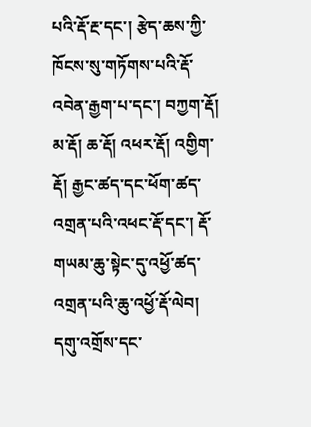པའི་རྡོ་རྔ་དང་། རྩེད་ཆས་ཀྱི་ཁོངས་སུ་གཏོགས་པའི་རྡོ་འབེན་རྒྱག་པ་དང་། བཀྱག་རྡོ། མ་རྡོ། ཆ་རྡོ། འཕར་རྡོ། འགྱིག་རྡོ། རྒྱང་ཚད་དང་ཕོག་ཚད་འགྲན་པའི་འཕང་རྡོ་དང་། རྡོ་གཡམ་ཆུ་སྟེང་དུ་འཕྱོ་ཚད་འགྲན་པའི་ཆུ་འཕྱོ་རྡོ་ལེབ། དགུ་འགྲོས་དང་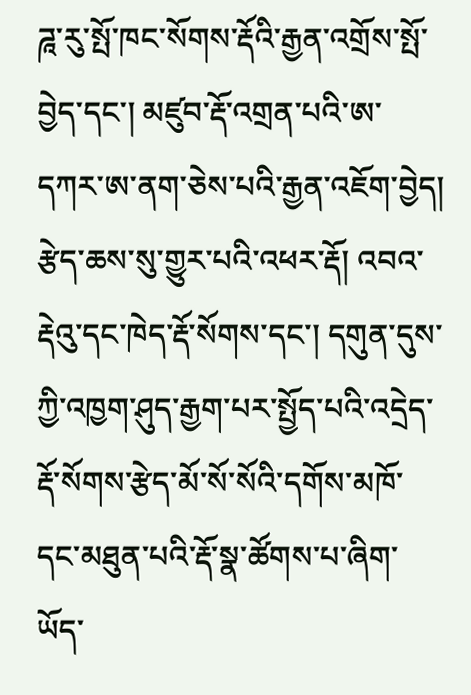ཌཱ་རུ་སྤོ་ཁང་སོགས་རྡོའི་རྒྱན་འགྲོས་སྤོ་བྱེད་དང་། མཛུབ་རྡོ་འགྲན་པའི་ཨ་དཀར་ཨ་ནག་ཅེས་པའི་རྒྱན་འཇོག་བྱེད། རྩེད་ཆས་སུ་གྱུར་པའི་འཕར་རྡོ། འབའ་རྡེའུ་དང་ཁེད་རྡོ་སོགས་དང་། དགུན་དུས་ཀྱི་འཁྱག་ཤུད་རྒྱག་པར་སྤྱོད་པའི་འདྲེད་རྡོ་སོགས་རྩེད་མོ་སོ་སོའི་དགོས་མཁོ་དང་མཐུན་པའི་རྡོ་སྣ་ཚོགས་པ་ཞིག་ཡོད་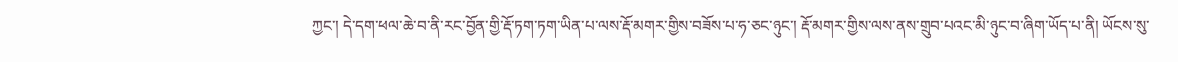ཀྱང་། དེ་དག་ཕལ་ཆེ་བ་ནི་རང་བྱོན་གྱི་རྡོ་ཏག་ཏག་ཡིན་པ་ལས་རྡོ་མགར་གྱིས་བཟོས་པ་ཧ་ཅང་ཉུང་། རྡོ་མགར་གྱིས་ལས་ནས་གྲུབ་པའང་མི་ཉུང་བ་ཞིག་ཡོད་པ་ནི། ཡོངས་སུ་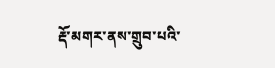རྡོ་མགར་ནས་གྲུབ་པའི་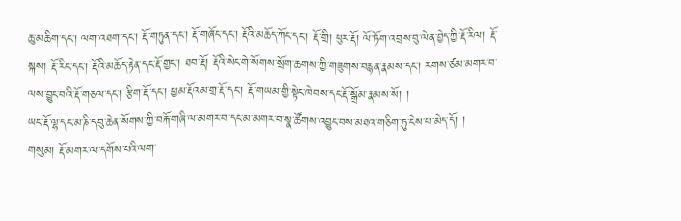ཆུ་མཆིག་དང་། ལག་འཐག་དང་། རྡོ་གཏུན་དང་། རྡོ་གཞོང་དང་། རྡོའི་མཆོད་ཀོང་དང་། རྡོ་གྲི། ཕུར་རྡོ། ལོ་ཏོག་འབྲས་བུ་ལེན་བྱེད་ཀྱི་རྡོ་རིལ། རྡོ་སྐས། རྡོ་རིང་དང་། རྡོའི་མཆོད་རྟེན་དང་རྡོ་གྱང་། ཐབ་རྡོ། རྡོའི་སེང་གེ་སོགས་སྲོག་ཆགས་ཀྱི་གཟུགས་བརྙན་རྣམས་དང་། རགས་ཙམ་མགར་བ་ལས་བྱུང་བའི་རྡོ་གཅལ་དང་། རྩིག་རྡོ་དང་། ཕྱམ་རྡོའམ་གྲ་རྡོ་དང་། རྡོ་གཡམ་གྱི་སྟེང་ཁེབས་དང་རྡོ་སྒྲོམ་རྣམས་སོ། །
ཡང་རྡོ་ལྷ་དང་མ་ཎི་དབུ་ཆེན་སོགས་ཀྱི་བརྐོ་གཞི་ལ་མགར་བ་དང་མ་མགར་བ་སྣ་ཚོགས་འབྱུང་བས་མཐའ་གཅིག་ཏུ་ངེས་པ་མེད་དོ། །
གསུམ། རྡོ་མགར་ལ་དགོས་པའི་ལག་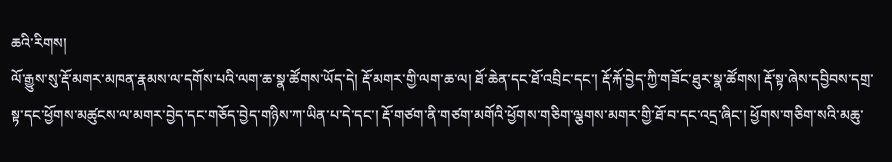ཆའི་རིགས།
ལོ་རྒྱུས་སུ་རྡོ་མགར་མཁན་རྣམས་ལ་དགོས་པའི་ལག་ཆ་སྣ་ཚོགས་ཡོད་དེ། རྡོ་མགར་གྱི་ལག་ཆ་ལ། ཐོ་ཆེན་དང་ཐོ་འབྲིང་དང་། རྡོ་རྐོ་བྱེད་ཀྱི་གཟོང་ཐུར་སྣ་ཚོགས། རྡོ་སྟ་ཞེས་དབྱིབས་དགྲ་སྟ་དང་ཕྱོགས་མཚུངས་ལ་མགར་བྱེད་དང་གཅོད་བྱེད་གཉིས་ཀ་ཡིན་པ་དེ་དང་། རྡོ་གཙག་ནི་གཙག་མགོའི་ཕྱོགས་གཅིག་ལྕགས་མགར་གྱི་ཐོ་བ་དང་འདྲ་ཞིང་། ཕྱོགས་གཅིག་སའི་མཆུ་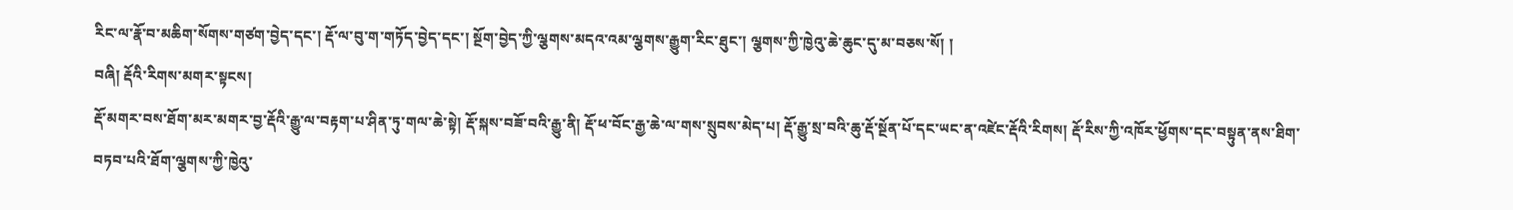རིང་ལ་རྣོ་བ་མཆིག་སོགས་གཙག་བྱེད་དང་། རྡོ་ལ་བུ་ག་གཏོད་བྱེད་དང་། སྔོག་བྱེད་ཀྱི་ལྕགས་མདའ་འམ་ལྕགས་རྒྱུག་རིང་ཐུང་། ལྕགས་ཀྱི་ཁྱེའུ་ཆེ་ཆུང་དུ་མ་བཅས་སོ། །
བཞི། རྡོའི་རིགས་མགར་སྟངས།
རྡོ་མགར་བས་ཐོག་མར་མགར་བྱ་རྡོའི་རྒྱུ་ལ་བརྟག་པ་ཤིན་ཏུ་གལ་ཆེ་སྟེ། རྡོ་སྐས་བཟོ་བའི་རྒྱུ་ནི། རྡོ་ཕ་བོང་རྒྱ་ཆེ་ལ་གས་སྲུབས་མེད་པ། རྡོ་རྒྱུ་སྲ་བའི་ཆུ་རྡོ་སྔོན་པོ་དང་ཡང་ན་འཛེང་རྡོའི་རིགས། རྡོ་རིས་ཀྱི་འཁོར་ཕྱོགས་དང་བསྟུན་ནས་ཐིག་བཏབ་པའི་ཐོག་ལྕགས་ཀྱི་ཁྱེའུ་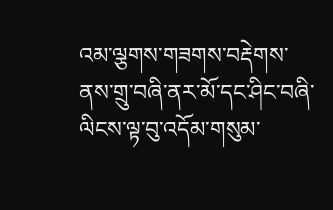འམ་ལྕགས་གཟགས་བརྡེགས་ནས་གྲུ་བཞི་ནར་མོ་དང་ཤིང་བཞི་ལིངས་ལྟ་བུ་འདོམ་གསུམ་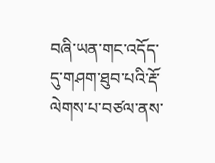བཞི་ཡན་གང་འདོད་དུ་གཤག་ཐུབ་པའི་རྡོ་ལེགས་པ་བཙལ་ནས་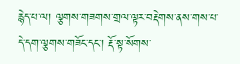རྙེད་པ་ལ། ལྕགས་གཟགས་གྲལ་ལྟར་བརྡེགས་ནས་གས་པ་དེ་དག་ལྕགས་གཟོང་དང་། རྡོ་སྟ་སོགས་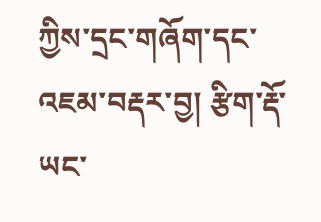ཀྱིས་དྲང་གཞོག་དང་འཇམ་བརྡར་བྱ། རྩིག་རྡོ་ཡང་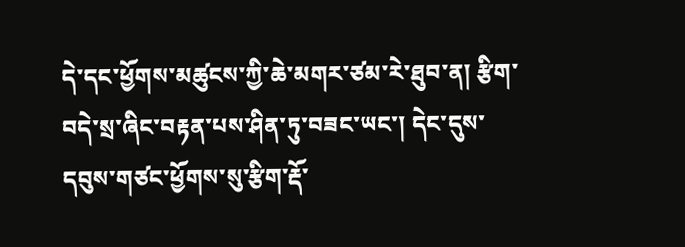དེ་དང་ཕྱོགས་མཚུངས་ཀྱི་ཆེ་མགར་ཙམ་རེ་ཐུབ་ན། རྩིག་བདེ་སྲ་ཞིང་བརྟན་པས་ཤིན་ཏུ་བཟང་ཡང་། དེང་དུས་དབུས་གཙང་ཕྱོགས་སུ་རྩིག་རྡོ་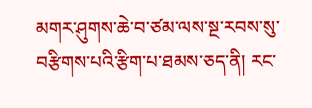མགར་ཤུགས་ཆེ་བ་ཙམ་ལས་སྔ་རབས་སུ་བརྩིགས་པའི་རྩིག་པ་ཐམས་ཅད་ནི། རང་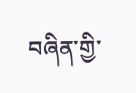བཞིན་གྱི་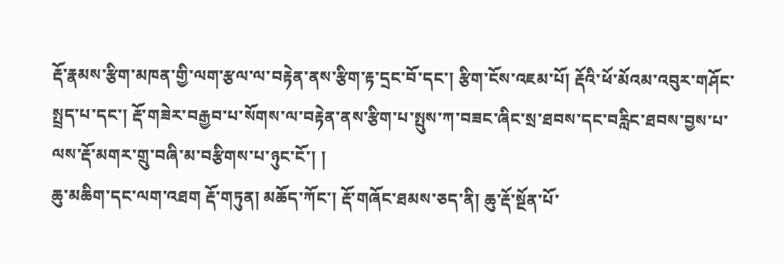རྡོ་རྣམས་རྩིག་མཁན་གྱི་ལག་རྩལ་ལ་བརྟེན་ནས་རྩིག་རྟ་དྲང་བོ་དང་། རྩིག་ངོས་འཇམ་པོ། རྡོའི་ཕོ་མོའམ་འབུར་གཤོང་སྤྲད་པ་དང་། རྡོ་གཟེར་བརྒྱབ་པ་སོགས་ལ་བརྟེན་ནས་རྩིག་པ་སྤུས་ཀ་བཟང་ཞིང་སྲ་ཐབས་དང་བརླིང་ཐབས་བྱས་པ་ལས་རྡོ་མགར་གྲུ་བཞི་མ་བརྩིགས་པ་ཉུང་ངོ་། །
ཆུ་མཆིག་དང་ལག་འཐག རྡོ་གཏུན། མཆོད་ཀོང་། རྡོ་གཞོང་ཐམས་ཅད་ནི། ཆུ་རྡོ་སྔོན་པོ་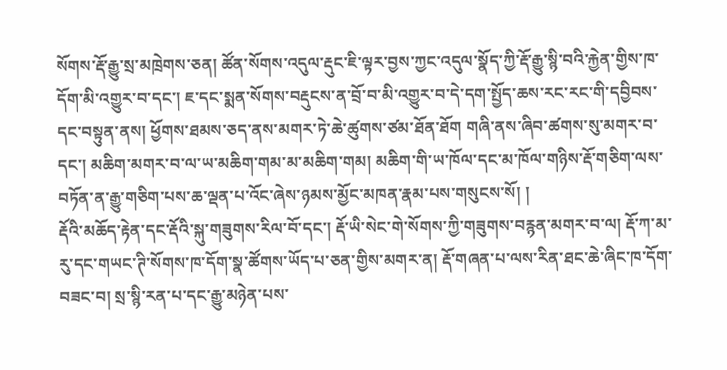སོགས་རྡོ་རྒྱུ་སྲ་མཁྲེགས་ཅན། ཚོན་སོགས་འདུལ་རྡུང་ཇི་ལྟར་བྱས་ཀྱང་འདུལ་སྣོད་ཀྱི་རྡོ་རྒྱུ་སྙི་བའི་རྐྱེན་གྱིས་ཁ་དོག་མི་འགྱུར་བ་དང་། ཇ་དང་སྨན་སོགས་བརྡུངས་ན་བྲོ་བ་མི་འགྱུར་བ་དེ་དག་སྤྱོད་ཆས་རང་རང་གི་དབྱིབས་དང་བསྟུན་ནས། ཕྱོགས་ཐམས་ཅད་ནས་མགར་ཏེ་ཆེ་ཚུགས་ཙམ་ཐོན་ཐོག གཞི་ནས་ཞིབ་ཚགས་སུ་མགར་བ་དང་། མཆིག་མགར་བ་ལ་ཡ་མཆིག་གམ་མ་མཆིག་གམ། མཆིག་གི་ཡ་ཁོལ་དང་མ་ཁོལ་གཉིས་རྡོ་གཅིག་ལས་བཏོན་ན་རྒྱུ་གཅིག་པས་ཆ་ལྡན་པ་འོང་ཞེས་ཉམས་མྱོང་མཁན་རྣམ་པས་གསུངས་སོ། །
རྡོའི་མཆོད་རྟེན་དང་རྡོའི་སྐུ་གཟུགས་རིལ་བོ་དང་། རྡོ་ཡི་སེང་གེ་སོགས་ཀྱི་གཟུགས་བརྙན་མགར་བ་ལ། རྡོ་ཀ་མ་རུ་དང་གཡང་ཊི་སོགས་ཁ་དོག་སྣ་ཚོགས་ཡོད་པ་ཅན་གྱིས་མགར་ན། རྡོ་གཞན་པ་ལས་རིན་ཐང་ཆེ་ཞིང་ཁ་དོག་བཟང་བ། སྲ་སྙི་རན་པ་དང་རྒྱུ་མཉེན་པས་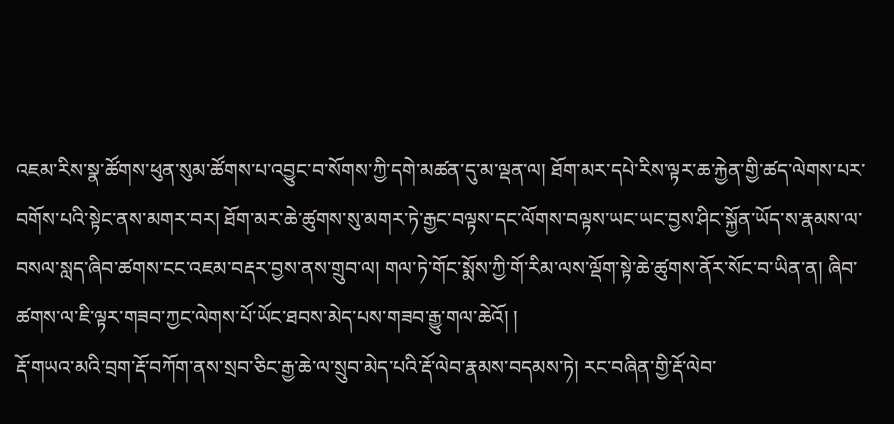འཇམ་རིས་སྣ་ཚོགས་ཕུན་སུམ་ཚོགས་པ་འབྱུང་བ་སོགས་ཀྱི་དགེ་མཚན་དུ་མ་ལྡན་ལ། ཐོག་མར་དཔེ་རིས་ལྟར་ཆ་རྐྱེན་གྱི་ཚད་ལེགས་པར་བགོས་པའི་སྟེང་ནས་མགར་བར། ཐོག་མར་ཆེ་ཚུགས་སུ་མགར་ཏེ་རྒྱང་བལྟས་དང་ལོགས་བལྟས་ཡང་ཡང་བྱས་ཤིང་སྐྱོན་ཡོད་ས་རྣམས་ལ་བསལ་སླད་ཞིབ་ཚགས་ངང་འཇམ་བརྡར་བྱས་ནས་གྲུབ་ལ། གལ་ཏེ་གོང་སྨོས་ཀྱི་གོ་རིམ་ལས་ལྡོག་སྟེ་ཆེ་ཚུགས་ནོར་སོང་བ་ཡིན་ན། ཞིབ་ཚགས་ལ་ཇི་ལྟར་གཟབ་ཀྱང་ལེགས་པོ་ཡོང་ཐབས་མེད་པས་གཟབ་རྒྱུ་གལ་ཆེའོ། །
རྡོ་གཡའ་མའི་བྲག་རྡོ་བཀོག་ནས་སྲབ་ཅིང་རྒྱ་ཆེ་ལ་སྲུབ་མེད་པའི་རྡོ་ལེབ་རྣམས་བདམས་ཏེ། རང་བཞིན་གྱི་རྡོ་ལེབ་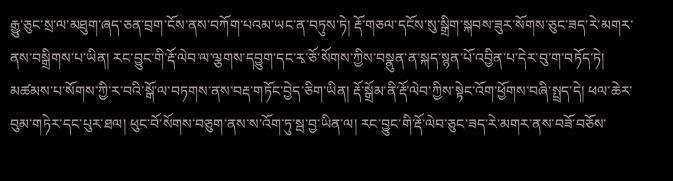རྒྱུ་ཅུང་སྲ་ལ་མཐུག་ཞད་ཅན་བྲག་ངོས་ནས་བཀོག་པའམ་ཡང་ན་བཏུས་ཏེ། རྡོ་གཅལ་དངོས་སུ་སྒྲིག་སྐབས་ཟུར་སོགས་ཅུང་ཟད་རེ་མགར་ནས་བསྒྲིགས་པ་ཡིན། རང་བྱུང་གི་རྡོ་ལེབ་ལ་ལྕགས་དབྱུག་དང་རྭ་ཅོ་སོགས་ཀྱིས་བསྣུན་ན་སྐད་སྙན་པོ་འབྱིན་པ་དེར་བུ་ག་བཏོད་ཏེ། མཚམས་པ་སོགས་ཀྱི་ར་བའི་སྒོ་ལ་བཏགས་ནས་བརྡ་གཏོང་བྱེད་ཅིག་ཡིན། རྡོ་སྒྲོམ་ནི་རྡོ་ལེབ་ཀྱིས་སྟེང་འོག་ཕྱོགས་བཞི་སྤྲད་དེ། ཕལ་ཆེར་བུམ་གཏེར་དང་པུར་ཐལ། ཕུང་བོ་སོགས་བཅུག་ནས་ས་འོག་ཏུ་སྦ་བྱ་ཡིན་ལ། རང་བྱུང་གི་རྡོ་ལེབ་ཅུང་ཟད་རེ་མགར་ནས་བཟོ་བཅོས་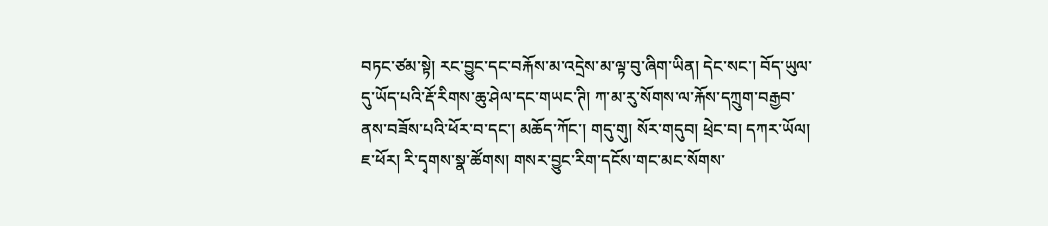བཏང་ཙམ་སྟེ། རང་བྱུང་དང་བརྐོས་མ་འདྲེས་མ་ལྟ་བུ་ཞིག་ཡིན། དེང་སང་། བོད་ཡུལ་དུ་ཡོད་པའི་རྡོ་རིགས་ཆུ་ཤེལ་དང་གཡང་ཊི། ཀ་མ་རུ་སོགས་ལ་རྐོས་དཀྲུག་བརྒྱབ་ནས་བཟོས་པའི་ཕོར་བ་དང་། མཆོད་ཀོང་། གདུ་གུ། སོར་གདུབ། ཕྲེང་བ། དཀར་ཡོལ། ཇ་ཕོར། རི་དྭགས་སྣ་ཚོགས། གསར་བྱུང་རིག་དངོས་གང་མང་སོགས་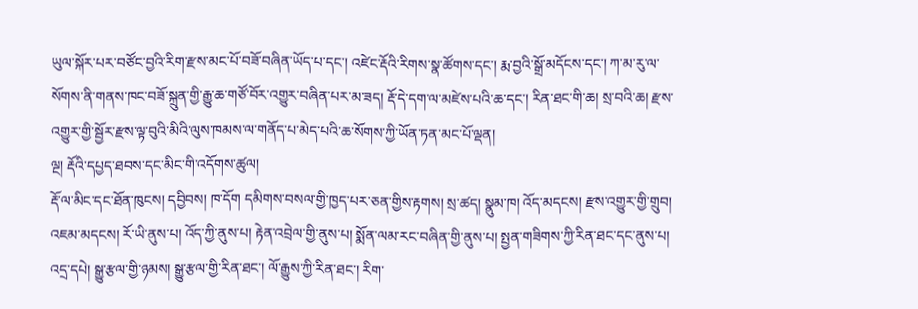ཡུལ་སྐོར་པར་བཙོང་བྱའི་རིག་རྫས་མང་པོ་བཟོ་བཞིན་ཡོད་པ་དང་། འཛེང་རྡོའི་རིགས་སྣ་ཚོགས་དང་། རྨ་བྱའི་སྒྲོ་མདོངས་དང་། ཀ་མ་རུ་ལ་སོགས་ནི་གནས་ཁང་བཟོ་སྐྲུན་གྱི་རྒྱུ་ཆ་གཙོ་བོར་འགྱུར་བཞིན་པར་མ་ཟད། རྡོ་དེ་དག་ལ་མཛེས་པའི་ཆ་དང་། རིན་ཐང་གི་ཆ། སྲ་བའི་ཆ། རྫས་འགྱུར་གྱི་སྦྱོར་རྫས་ལྟ་བུའི་མིའི་ལུས་ཁམས་ལ་གནོད་པ་མེད་པའི་ཆ་སོགས་ཀྱི་ཡོན་ཏན་མང་པོ་ལྡན།
ལྔ། རྡོའི་དཔྱད་ཐབས་དང་མིང་གི་འདོགས་ཚུལ།
རྡོ་ལ་མིང་དང་ཐོན་ཁུངས། དབྱིབས། ཁ་དོག དམིགས་བསལ་གྱི་ཁྱད་པར་ཅན་གྱིས་རྟགས། སྲ་ཚད། སྣུམ་ཁ། འོད་མདངས། རྫས་འགྱུར་གྱི་གྲུབ། འཇམ་མདངས། རོ་ཡི་ནུས་པ། འོད་ཀྱི་ནུས་པ། རྟེན་འབྲེལ་གྱི་ནུས་པ། སྨོན་ལམ་རང་བཞིན་གྱི་ནུས་པ། སྤྱན་གཟིགས་ཀྱི་རིན་ཐང་དང་ནུས་པ། འདྲ་དཔེ། སྒྱུ་རྩལ་གྱི་ཉམས། སྒྱུ་རྩལ་གྱི་རིན་ཐང་། ལོ་རྒྱུས་ཀྱི་རིན་ཐང་། རིག་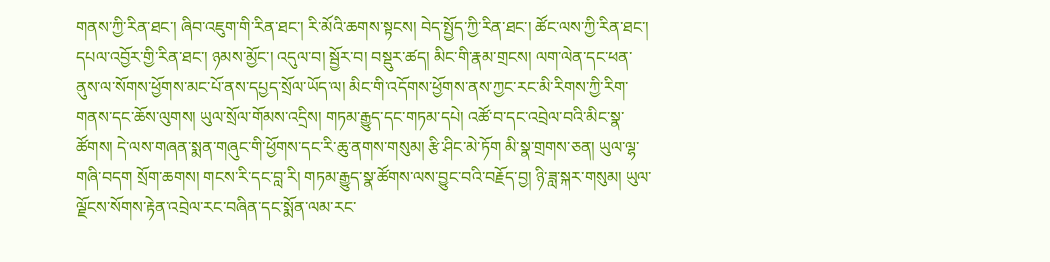གནས་ཀྱི་རིན་ཐང་། ཞིབ་འཇུག་གི་རིན་ཐང་། རི་མོའི་ཆགས་སྟངས། བེད་སྤྱོད་ཀྱི་རིན་ཐང་། ཚོང་ལས་ཀྱི་རིན་ཐང་། དཔལ་འབྱོར་གྱི་རིན་ཐང་། ཉམས་མྱོང་། འདུལ་བ། སྦྱོར་བ། བསྡུར་ཚད། མིང་གི་རྣམ་གྲངས། ལག་ལེན་དང་ཕན་ནུས་ལ་སོགས་ཕྱོགས་མང་པོ་ནས་དཔྱད་སྲོལ་ཡོད་ལ། མིང་གི་འདོགས་ཕྱོགས་ནས་ཀྱང་རང་མི་རིགས་ཀྱི་རིག་གནས་དང་ཆོས་ལུགས། ཡུལ་སྲོལ་གོམས་འདྲིས། གཏམ་རྒྱུད་དང་གཏམ་དཔེ། འཚོ་བ་དང་འབྲེལ་བའི་མིང་སྣ་ཚོགས། དེ་ལས་གཞན་སྨན་གཞུང་གི་ཕྱོགས་དང་རི་ཆུ་ནགས་གསུམ། རྩི་ཤིང་མེ་ཏོག མི་སྣ་གྲགས་ཅན། ཡུལ་ལྷ་གཞི་བདག སྲོག་ཆགས། གངས་རི་དང་བླ་རི། གཏམ་རྒྱུད་སྣ་ཚོགས་ལས་བྱུང་བའི་བརྗོད་བྱ། ཉི་ཟླ་སྐར་གསུམ། ཡུལ་ལྗོངས་སོགས་རྟེན་འབྲེལ་རང་བཞིན་དང་སྨོན་ལམ་རང་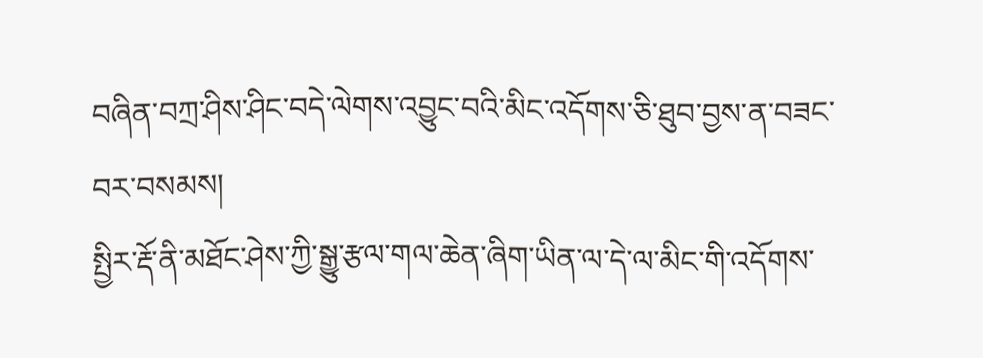བཞིན་བཀྲ་ཤིས་ཤིང་བདེ་ལེགས་འབྱུང་བའི་མིང་འདོགས་ཅི་ཐུབ་བྱས་ན་བཟང་བར་བསམས།
སྤྱིར་རྡོ་ནི་མཐོང་ཤེས་ཀྱི་སྒྱུ་རྩལ་གལ་ཆེན་ཞིག་ཡིན་ལ་དེ་ལ་མིང་གི་འདོགས་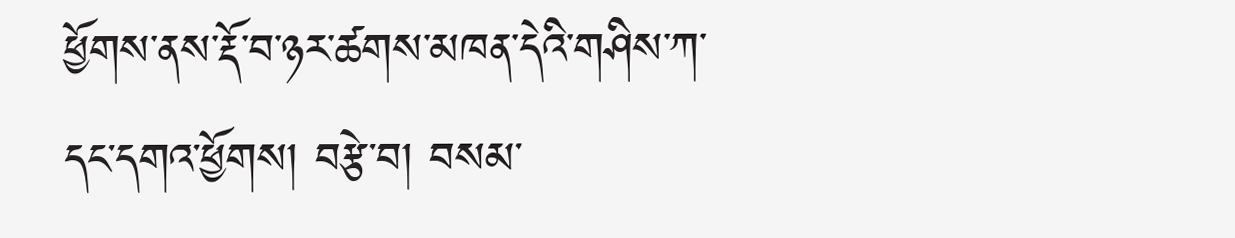ཕྱོགས་ནས་རྡོ་བ་ཉར་ཚགས་མཁན་དེའི་གཤིས་ཀ་དང་དགའ་ཕྱོགས། བརྩེ་བ། བསམ་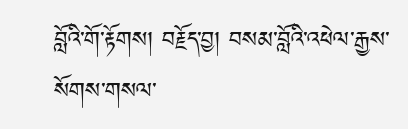བློའི་གོ་རྟོགས། བརྗོད་བྱ། བསམ་བློའི་འཕེལ་རྒྱས་སོགས་གསལ་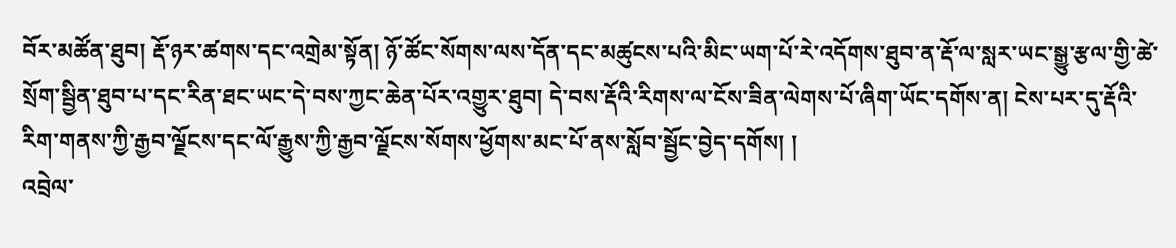བོར་མཚོན་ཐུབ། རྡོ་ཉར་ཚགས་དང་འགྲེམ་སྟོན། ཉོ་ཚོང་སོགས་ལས་དོན་དང་མཚུངས་པའི་མིང་ཡག་པོ་རེ་འདོགས་ཐུབ་ན་རྡོ་ལ་སླར་ཡང་སྒྱུ་རྩལ་གྱི་ཚེ་སྲོག་སྦྱིན་ཐུབ་པ་དང་རིན་ཐང་ཡང་དེ་བས་ཀྱང་ཆེན་པོར་འགྱུར་ཐུབ། དེ་བས་རྡོའི་རིགས་ལ་ངོས་ཟིན་ལེགས་པོ་ཞིག་ཡོང་དགོས་ན། ངེས་པར་དུ་རྡོའི་རིག་གནས་ཀྱི་རྒྱབ་ལྗོངས་དང་ལོ་རྒྱུས་ཀྱི་རྒྱབ་ལྗོངས་སོགས་ཕྱོགས་མང་པོ་ནས་སློབ་སྦྱོང་བྱེད་དགོས། །
འབྲེལ་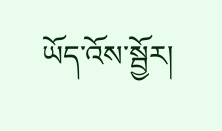ཡོད་འོས་སྦྱོར།